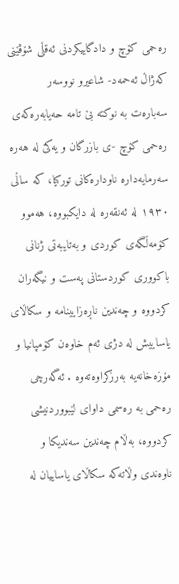رەحمی کۆچ و دادگاییکردنی ئەقڵی شۆڤێنی
کەژاڵ ئەحمەد- شاعیرو نووسەر
سەبارەت بە نوکتە بێ تامە حەیابەرەکەی رەحمی کۆچ -ی بازرگان و یەکێ لە هەرە سەرمایەدارە ناودارەکانی تورکیا، کە ساڵی ١٩٣٠ لە ئەنقەرە لە دایکبووە، هەموو کۆمەڵگەی کوردی و بەتایبەتی ژنانی باکووری کوردستانی پەست و نیگەران کردووە و چەندین ناڕەزایینامە و سکاڵای یاساییش لە دژی ئەم خاوەن کۆمپانیا و مۆزەخانەیە بەرزکراوەتەوە . ئەگەرچی رەحمی بە رەسمی داوای لێبووردنیشی کردووە، بەڵام چەندین سەندیکا و ناوەندی وڵاتەکە سکاڵای یاساییان لە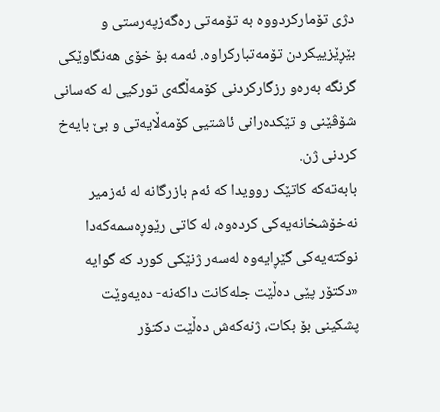دژی تۆمارکردووە بە تۆمەتی رەگەزپەرستی و بێڕێزییکردن تۆمەتبارکراوە. ئەمە بۆ خۆی هەنگاوێکی گرنگە بەرەو رزگارکردنی کۆمەڵگەی تورکیی لە کەسانی شۆڤێنی و تێکدەرانی ئاشتیی کۆمەڵایەتی و بێ بایەخ کردنی ژن.
بابەتەکە کاتێک روویدا کە ئەم بازرگانە لە ئەزمیر نەخۆشخانەیەکی کردەوە، لە کاتی رێوڕەسمەکەدا نوکتەیەکی گێڕایەوە لەسەر ژنێکی کورد کە گوایە «دکتۆر پێی دەڵێت جلەکانت داکەنە- دەیەوێت پشکینی بۆ بکات، ژنەکەش دەڵێت دکتۆر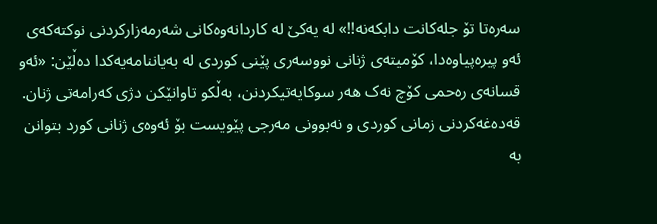سەرەتا تۆ جلەکانت دابکەنە!!» لە یەکێ لە کاردانەوەکانی شەرمەزارکردنی نوکتەکەی ئەو پیرەپیاوەدا، کۆمیتەی ژنانی نووسەری پێنی کوردی لە بەیاننامەیەکدا دەڵێن: «ئەو قسانەی رەحمی کۆچ نەک هەر سوکایەتیکردنن، بەڵکو تاوانێکن دژی کەرامەتی ژنان. قەدەغەکردنی زمانی کوردی و نەبوونی مەرجی پێویست بۆ ئەوەی ژنانی کورد بتوانن بە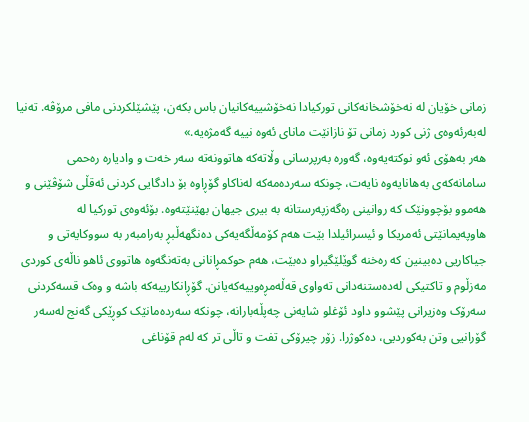زمانی خۆیان لە نەخۆشخانەکانی تورکیادا نەخۆشییەکانیان باس بکەن، پێشێلکردنی مافی مرۆڤە. تەنیا لەبەرئەوەی ژنی کورد زمانی تۆ نازانێت مانای ئەوە نییە گەمژەیە.»
هەر بەهۆی ئەو نوکتەیەوە، گەورە بەرپرسانی وڵاتەکە هاتوونەتە سەر خەت و وادیارە رەحمی سامانەکەی بەهانایەوە نایەت، چونکە سەردەمەکە لەناکاو گۆڕاوە بۆ دادگایی کردنی ئەقڵی شۆڤێنی و هەموو بۆچوونێک کە روانینی رەگەزپەرستانە بە بیری جیهان بهێنێتەوە. بۆئەوەی تورکیا لە هاوپەیمانێتی ئەمریکا و ئیسرائیلدا بێت هەم کۆمەڵگەیەکی دەنگهەڵبڕ بەرامبەر بە سووکایەتی و جیاکاریی دەبینین کە رەخنە گوێلێگیراو دەبێت، هەم حوکمڕانانی بەتەنگەوە هاتووی ئاهو ناڵەی کوردی مەزڵوم و تاکتیکی لەدەستنەدانی تەواوی قەڵەمڕەوییەکەیانن. گۆڕانکارییەکە باشە و وەک قسەکردنی سەرۆک وەزیرانی پێشوو داود ئۆغلو شایەنی چەپڵەبارانە، چونکە سەردەمانێک کوڕێکی گەنج لەسەر گۆرانیی وتن بەکوردیی، دەکوژرا. زۆر چیرۆکی تفت و تاڵی تر کە لەم قۆناغی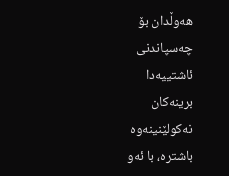هەوڵدان بۆ چەسپاندنی ئاشتییەدا برینەکان نەکولێنینەوە باشترە، با ئەو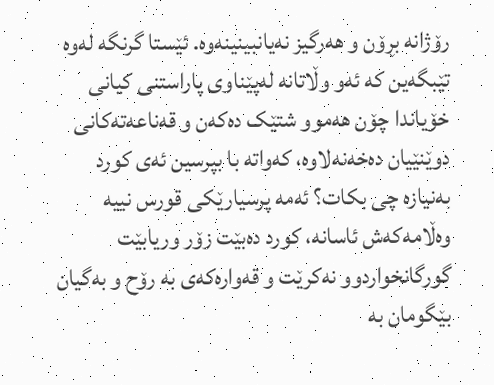رۆژانە بڕۆن و هەرگیز نەیانبینینەوە. ئێستا گرنگە لەوە تێبگەین کە ئەو وڵاتانە لەپێناوی پاراستنی کیانی خۆیاندا چۆن هەموو شتێک دەکەن و قەناعەتەکانی دوێنێیان دەخەنەلاوە، کەواتە با بپرسین ئەی کورد بەنیازە چی بکات؟ ئەمە پرسیارێکی قورس نییە وەڵامەکەش ئاسانە، کورد دەبێت زۆر وریابێت گورگانخواردوو نەکرێت و قەوارەکەی بە رۆح و بەگیان بێگومان بە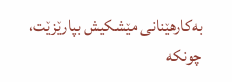بەکارهێنانی مێشکیش بپارێزێت، چونکە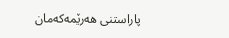پاراستنی هەرێمەکەمان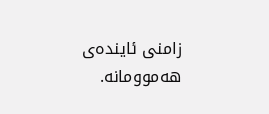زامنی ئایندەی هەموومانە.